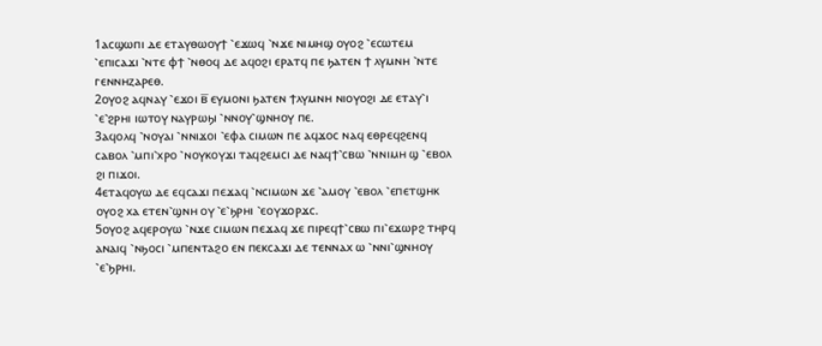1ⲁⲥϣⲱⲡⲓ ⲇⲉ ⲉⲧⲁⲩⲑⲱⲟⲩϯ ⳿ⲉϫⲱϥ ⳿ⲛϫⲉ ⲛⲓⲙⲏϣ ⲟⲩⲟϩ ⳿ⲉⲥⲱⲧⲉⲙ ⳿ⲉⲡⲓⲥⲁϫⲓ ⳿ⲛⲧⲉ ⲫϯ ⳿ⲛⲑⲟϥ ⲇⲉ ⲁϥⲟϩⲓ ⲉⲣⲁⲧϥ ⲡⲉ ϧⲁⲧⲉⲛ ϯ ⲗⲩⲙⲛⲏ ⳿ⲛⲧⲉ ⲅⲉⲛⲛⲏⲍⲁⲣⲉⲑ.
2ⲟⲩⲟϩ ⲁϥⲛⲁⲩ ⳿ⲉϫⲟⲓ ⲃ̅ ⲉⲩⲙⲟⲛⲓ ϧⲁⲧⲉⲛ ϯⲗⲩⲙⲛⲏ ⲛⲓⲟⲩⲟϩⲓ ⲇⲉ ⲉⲧⲁⲩ⳿ⲓ ⳿ⲉ⳿ϩⲣⲏⲓ ⲓⲱⲧⲟⲩ ⲛⲁⲩⲣⲱϧⲓ ⳿ⲛⲛⲟⲩ⳿ϣⲛⲏⲟⲩ ⲡⲉ.
3ⲁϥⲟⲗϥ ⳿ⲛⲟⲩⲁⲓ ⳿ⲛⲛⲓϫⲟⲓ ⳿ⲉⲫⲁ ⲥⲓⲙⲱⲛ ⲡⲉ ⲁϥϫⲟⲥ ⲛⲁϥ ⲉⲑⲣⲉϥϩⲉⲛϥ ⲥⲁⲃⲟⲗ ⳿ⲙⲡⲓ⳿ⲭⲣⲟ ⳿ⲛⲟⲩⲕⲟⲩϫⲓ ⲧⲁϥϩⲉⲙⲥⲓ ⲇⲉ ⲛⲁϥϯ⳿ⲥⲃⲱ ⳿ⲛⲛⲓⲙⲏ ϣ ⳿ⲉⲃⲟⲗ ϩⲓ ⲡⲓϫⲟⲓ.
4ⲉⲧⲁϥⲟⲩⲱ ⲇⲉ ⲉϥⲥⲁϫⲓ ⲡⲉϫⲁϥ ⳿ⲛⲥⲓⲙⲱⲛ ϫⲉ ⳿ⲁⲙⲟⲩ ⳿ⲉⲃⲟⲗ ⳿ⲉⲡⲉⲧϣⲏⲕ ⲟⲩⲟϩ ⲭⲁ ⲉⲧⲉⲛ⳿ϣⲛⲏ ⲟⲩ ⳿ⲉ⳿ϧⲣⲏⲓ ⳿ⲉⲟⲩϫⲟⲣϫⲥ.
5ⲟⲩⲟϩ ⲁϥⲉⲣⲟⲩⲱ ⳿ⲛϫⲉ ⲥⲓⲙⲱⲛ ⲡⲉϫⲁϥ ϫⲉ ⲡⲓⲣⲉϥϯ⳿ⲥⲃⲱ ⲡⲓ⳿ⲉϫⲱⲣϩ ⲧⲏⲣϥ ⲁⲛⲁⲓϥ ⳿ⲛϧⲟⲥⲓ ⳿ⲙⲡⲉⲛⲧⲁϩⲟ ⲉⲛ ⲡⲉⲕⲥⲁϫⲓ ⲇⲉ ⲧⲉⲛⲛⲁⲭ ⲱ ⳿ⲛⲛⲓ⳿ϣⲛⲏⲟⲩ ⳿ⲉ⳿ϧⲣⲏⲓ.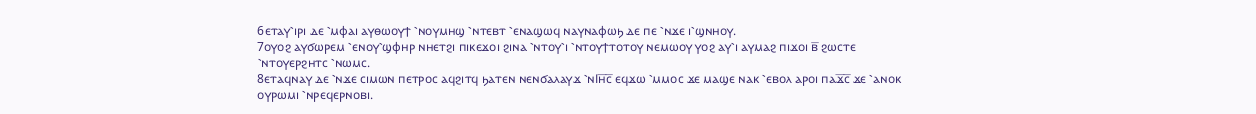6ⲉⲧⲁⲩ⳿ⲓⲣⲓ ⲇⲉ ⳿ⲙⲫⲁⲓ ⲁⲩⲑⲱⲟⲩϯ ⳿ⲛⲟⲩⲙⲏϣ ⳿ⲛⲧⲉⲃⲧ ⳿ⲉⲛⲁϣⲱϥ ⲛⲁⲩⲛⲁⲫⲱϧ ⲇⲉ ⲡⲉ ⳿ⲛϫⲉ ⲓ⳿ϣⲛⲏⲟⲩ.
7ⲟⲩⲟϩ ⲁⲩϭⲱⲣⲉⲙ ⳿ⲉⲛⲟⲩ⳿ϣⲫⲏⲣ ⲛⲏⲉⲧϩⲓ ⲡⲓⲕⲉϫⲟⲓ ϩⲓⲛⲁ ⳿ⲛⲧⲟⲩ⳿ⲓ ⳿ⲛⲧⲟⲩϯⲧⲟⲧⲟⲩ ⲛⲉⲙⲱⲟⲩ ⲩⲟϩ ⲁⲩ⳿ⲓ ⲁⲩⲙⲁϩ ⲡⲓϫⲟⲓ ⲃ̅ ϩⲱⲥⲧⲉ ⳿ⲛⲧⲟⲩⲉⲣϩⲏⲧⲥ ⳿ⲛⲱⲙⲥ.
8ⲉⲧⲁϥⲛⲁⲩ ⲇⲉ ⳿ⲛϫⲉ ⲥⲓⲙⲱⲛ ⲡⲉⲧⲣⲟⲥ ⲁϥϩⲓⲧϥ ϧⲁⲧⲉⲛ ⲛⲉⲛϭⲁⲗⲁⲩϫ ⳿ⲛⲒⲏ̅ⲥ̅ ⲉϥϫⲱ ⳿ⲙⲙⲟⲥ ϫⲉ ⲙⲁϣⲉ ⲛⲁⲕ ⳿ⲉⲃⲟⲗ ⲁⲣⲟⲓ ⲡⲁϫ̅ⲥ̅ ϫⲉ ⳿ⲁⲛⲟⲕ ⲟⲩⲣⲱⲙⲓ ⳿ⲛⲣⲉϥⲉⲣⲛⲟⲃⲓ.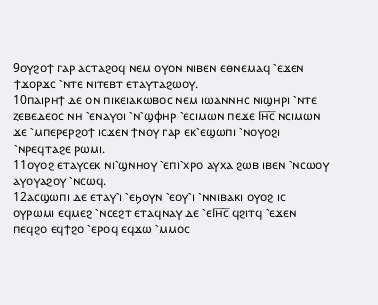9ⲟⲩϩⲟϯ ⲅⲁⲣ ⲁⲥⲧⲁϩⲟϥ ⲛⲉⲙ ⲟⲩⲟⲛ ⲛⲓⲃⲉⲛ ⲉⲑⲛⲉⲙⲁϥ ⳿ⲉϫⲉⲛ ϯϫⲟⲣϫⲥ ⳿ⲛⲧⲉ ⲛⲓⲧⲉⲃⲧ ⲉⲧⲁⲩⲧⲁϩⲱⲟⲩ.
10ⲡⲁⲓⲣⲏϯ ⲇⲉ ⲟⲛ ⲡⲓⲕⲉⲓⲁⲕⲱⲃⲟⲥ ⲛⲉⲙ ⲓⲱⲁⲛⲛⲏⲥ ⲛⲓϣⲏⲣⲓ ⳿ⲛⲧⲉ ⲍⲉⲃⲉⲇⲉⲟⲥ ⲛⲏ ⳿ⲉⲛⲁⲩⲟⲓ ⳿ⲛ⳿ϣⲫⲏⲣ ⳿ⲉⲥⲓⲙⲱⲛ ⲡⲉϫⲉ Ⲓⲏ̅ⲥ̅ ⲛⲥⲓⲙⲱⲛ ϫⲉ ⳿ⲙⲡⲉⲣⲉⲣϩⲟϯ ⲓⲥϫⲉⲛ ϯⲛⲟⲩ ⲅⲁⲣ ⲉⲕ⳿ⲉϣⲱⲡⲓ ⳿ⲛⲟⲩⲟϩⲓ ⳿ⲛⲣⲉϥⲧⲁϩⲉ ⲣⲱⲙⲓ.
11ⲟⲩⲟϩ ⲉⲧⲁⲩⲥⲉⲕ ⲛⲓ⳿ϣⲛⲏⲟⲩ ⳿ⲉⲡⲓ⳿ⲭⲣⲟ ⲁⲩⲭⲁ ϩⲱⲃ ⲓⲃⲉⲛ ⳿ⲛⲥⲱⲟⲩ ⲁⲩⲟⲩⲁϩⲟⲩ ⳿ⲛⲥⲱϥ.
12ⲁⲥϣⲱⲡⲓ ⲇⲉ ⲉⲧⲁⲩ⳿ⲓ ⳿ⲉϧⲟⲩⲛ ⳿ⲉⲟⲩ⳿ⲓ ⳿ⲛⲛⲓⲃⲁⲕⲓ ⲟⲩⲟϩ ⲓⲥ ⲟⲩⲣⲱⲙⲓ ⲉϥⲙⲉϩ ⳿ⲛⲥⲉϩⲧ ⲉⲧⲁϥⲛⲁⲩ ⲇⲉ ⳿ⲉⲒⲏ̅ⲥ̅ ϥϩⲓⲧϥ ⳿ⲉϫⲉⲛ ⲡⲉϥϩⲟ ⲉϥϯϩⲟ ⳿ⲉⲣⲟϥ ⲉϥϫⲱ ⳿ⲙⲙⲟⲥ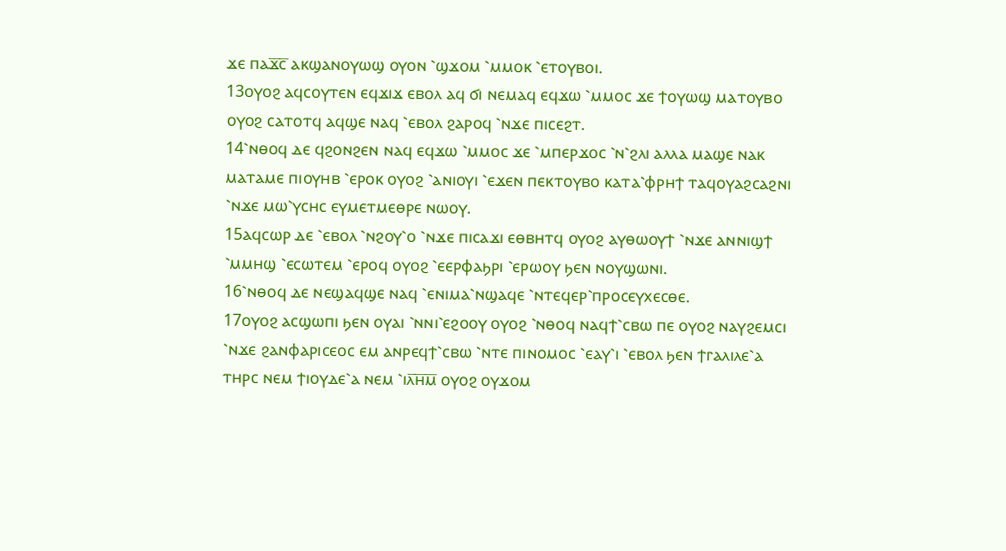ϫⲉ ⲡⲁϫ̅ⲥ̅ ⲁⲕϣⲁⲛⲟⲩⲱϣ ⲟⲩⲟⲛ ⳿ϣϫⲟⲙ ⳿ⲙⲙⲟⲕ ⳿ⲉⲧⲟⲩⲃⲟⲓ.
13ⲟⲩⲟϩ ⲁϥⲥⲟⲩⲧⲉⲛ ⲉϥϫⲓϫ ⲉⲃⲟⲗ ⲁϥ ϭⲓ ⲛⲉⲙⲁϥ ⲉϥϫⲱ ⳿ⲙⲙⲟⲥ ϫⲉ ϯⲟⲩⲱϣ ⲙⲁⲧⲟⲩⲃⲟ ⲟⲩⲟϩ ⲥⲁⲧⲟⲧϥ ⲁϥϣⲉ ⲛⲁϥ ⳿ⲉⲃⲟⲗ ϩⲁⲣⲟϥ ⳿ⲛϫⲉ ⲡⲓⲥⲉϩⲧ.
14⳿ⲛⲑⲟϥ ⲇⲉ ϥϩⲟⲛϩⲉⲛ ⲛⲁϥ ⲉϥϫⲱ ⳿ⲙⲙⲟⲥ ϫⲉ ⳿ⲙⲡⲉⲣϫⲟⲥ ⳿ⲛ⳿ϩⲗⲓ ⲁⲗⲗⲁ ⲙⲁϣⲉ ⲛⲁⲕ ⲙⲁⲧⲁⲙⲉ ⲡⲓⲟⲩⲏⲃ ⳿ⲉⲣⲟⲕ ⲟⲩⲟϩ ⳿ⲁⲛⲓⲟⲩⲓ ⳿ⲉϫⲉⲛ ⲡⲉⲕⲧⲟⲩⲃⲟ ⲕⲁⲧⲁ⳿ⲫⲣⲏϯ ⲧⲁϥⲟⲩⲁϩⲥⲁϩⲛⲓ ⳿ⲛϫⲉ ⲙⲱ⳿ⲩⲥⲏⲥ ⲉⲩⲙⲉⲧⲙⲉⲑⲣⲉ ⲛⲱⲟⲩ.
15ⲁϥⲥⲱⲣ ⲇⲉ ⳿ⲉⲃⲟⲗ ⳿ⲛϩⲟⲩ⳿ⲟ ⳿ⲛϫⲉ ⲡⲓⲥⲁϫⲓ ⲉⲑⲃⲏⲧϥ ⲟⲩⲟϩ ⲁⲩⲑⲱⲟⲩϯ ⳿ⲛϫⲉ ⲁⲛⲛⲓϣϯ ⳿ⲙⲙⲏϣ ⳿ⲉⲥⲱⲧⲉⲙ ⳿ⲉⲣⲟϥ ⲟⲩⲟϩ ⳿ⲉⲉⲣⲫⲁϧⲣⲓ ⳿ⲉⲣⲱⲟⲩ ϧⲉⲛ ⲛⲟⲩϣⲱⲛⲓ.
16⳿ⲛⲑⲟϥ ⲇⲉ ⲛⲉϣⲁϥϣⲉ ⲛⲁϥ ⳿ⲉⲛⲓⲙⲁ⳿ⲛϣⲁϥⲉ ⳿ⲛⲧⲉϥⲉⲣ⳿ⲡⲣⲟⲥⲉⲩⲭⲉⲥⲑⲉ.
17ⲟⲩⲟϩ ⲁⲥϣⲱⲡⲓ ϧⲉⲛ ⲟⲩⲁⲓ ⳿ⲛⲛⲓ⳿ⲉϩⲟⲟⲩ ⲟⲩⲟϩ ⳿ⲛⲑⲟϥ ⲛⲁϥϯ⳿ⲥⲃⲱ ⲡⲉ ⲟⲩⲟϩ ⲛⲁⲩϩⲉⲙⲥⲓ ⳿ⲛϫⲉ ϩⲁⲛⲫⲁⲣⲓⲥⲉⲟⲥ ⲉⲙ ⲁⲛⲣⲉϥϯ⳿ⲥⲃⲱ ⳿ⲛⲧⲉ ⲡⲓⲛⲟⲙⲟⲥ ⳿ⲉⲁⲩ⳿ⲓ ⳿ⲉⲃⲟⲗ ϧⲉⲛ ϯⲅⲁⲗⲓⲗⲉ⳿ⲁ ⲧⲏⲣⲥ ⲛⲉⲙ ϯⲓⲟⲩⲇⲉ⳿ⲁ ⲛⲉⲙ ⳿ⲓⲗ̅ⲏ̅ⲙ̅ ⲟⲩⲟϩ ⲟⲩϫⲟⲙ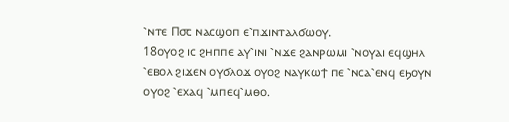⳿ⲛⲧⲉ Ⲡ⳪ ⲛⲁⲥϣⲟⲡ ⲉ⳿ⲡϫⲓⲛⲧⲁⲗϭⲱⲟⲩ.
18ⲟⲩⲟϩ ⲓⲥ ϩⲏⲡⲡⲉ ⲁⲩ⳿ⲓⲛⲓ ⳿ⲛϫⲉ ϩⲁⲛⲣⲱⲙⲓ ⳿ⲛⲟⲩⲁⲓ ⲉϥϣⲏⲗ ⳿ⲉⲃⲟⲗ ϩⲓϫⲉⲛ ⲟⲩϭⲗⲟϫ ⲟⲩⲟϩ ⲛⲁⲩⲕⲱϯ ⲡⲉ ⳿ⲛⲥⲁ⳿ⲉⲛϥ ⲉϧⲟⲩⲛ ⲟⲩⲟϩ ⳿ⲉⲭⲁϥ ⳿ⲙⲡⲉϥ⳿ⲙⲑⲟ.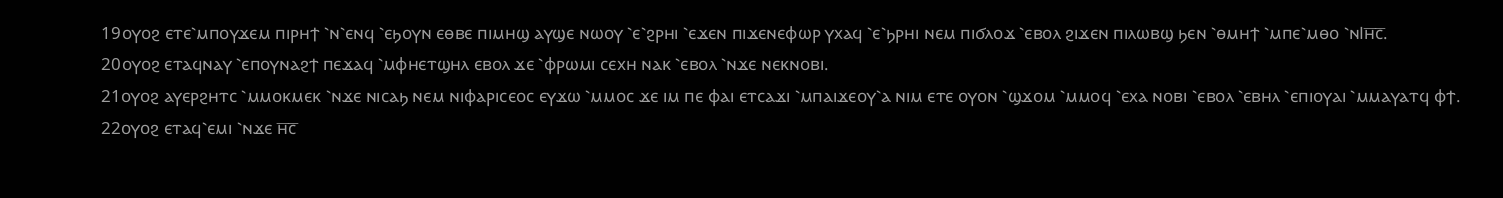19ⲟⲩⲟϩ ⲉⲧⲉ⳿ⲙⲡⲟⲩϫⲉⲙ ⲡⲓⲣⲏϯ ⳿ⲛ⳿ⲉⲛϥ ⳿ⲉϧⲟⲩⲛ ⲉⲑⲃⲉ ⲡⲓⲙⲏϣ ⲁⲩϣⲉ ⲛⲱⲟⲩ ⳿ⲉ⳿ϩⲣⲏⲓ ⳿ⲉϫⲉⲛ ⲡⲓϫⲉⲛⲉⲫⲱⲣ ⲩⲭⲁϥ ⳿ⲉ⳿ϧⲣⲏⲓ ⲛⲉⲙ ⲡⲓϭⲗⲟϫ ⳿ⲉⲃⲟⲗ ϩⲓϫⲉⲛ ⲡⲓⲗⲱⲃϣ ϧⲉⲛ ⳿ⲑⲙⲏϯ ⳿ⲙⲡⲉ⳿ⲙⲑⲟ ⳿ⲛⲒⲏ̅ⲥ̅.
20ⲟⲩⲟϩ ⲉⲧⲁϥⲛⲁⲩ ⳿ⲉⲡⲟⲩⲛⲁϩϯ ⲡⲉϫⲁϥ ⳿ⲙⲫⲏⲉⲧϣⲏⲗ ⲉⲃⲟⲗ ϫⲉ ⳿ⲫⲣⲱⲙⲓ ⲥⲉⲭⲏ ⲛⲁⲕ ⳿ⲉⲃⲟⲗ ⳿ⲛϫⲉ ⲛⲉⲕⲛⲟⲃⲓ.
21ⲟⲩⲟϩ ⲁⲩⲉⲣϩⲏⲧⲥ ⳿ⲙⲙⲟⲕⲙⲉⲕ ⳿ⲛϫⲉ ⲛⲓⲥⲁϧ ⲛⲉⲙ ⲛⲓⲫⲁⲣⲓⲥⲉⲟⲥ ⲉⲩϫⲱ ⳿ⲙⲙⲟⲥ ϫⲉ ⲓⲙ ⲡⲉ ⲫⲁⲓ ⲉⲧⲥⲁϫⲓ ⳿ⲙⲡⲁⲓϫⲉⲟⲩ⳿ⲁ ⲛⲓⲙ ⲉⲧⲉ ⲟⲩⲟⲛ ⳿ϣϫⲟⲙ ⳿ⲙⲙⲟϥ ⳿ⲉⲭⲁ ⲛⲟⲃⲓ ⳿ⲉⲃⲟⲗ ⳿ⲉⲃⲏⲗ ⳿ⲉⲡⲓⲟⲩⲁⲓ ⳿ⲙⲙⲁⲩⲁⲧϥ ⲫϯ.
22ⲟⲩⲟϩ ⲉⲧⲁϥ⳿ⲉⲙⲓ ⳿ⲛϫⲉ ⲏ̅ⲥ̅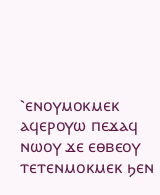⳿ⲉⲛⲟⲩⲙⲟⲕⲙⲉⲕ ⲁϥⲉⲣⲟⲩⲱ ⲡⲉϫⲁϥ ⲛⲱⲟⲩ ϫⲉ ⲉⲑⲃⲉⲟⲩ ⲧⲉⲧⲉⲛⲙⲟⲕⲙⲉⲕ ϧⲉⲛ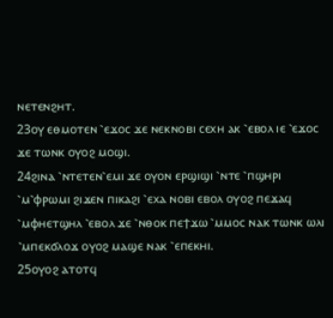ⲛⲉⲧⲉⲛϩⲏⲧ.
23ⲟⲩ ⲉⲑⲙⲟⲧⲉⲛ ⳿ⲉϫⲟⲥ ϫⲉ ⲛⲉⲕⲛⲟⲃⲓ ⲥⲉⲭⲏ ⲁⲕ ⳿ⲉⲃⲟⲗ ⲓⲉ ⳿ⲉϫⲟⲥ ϫⲉ ⲧⲱⲛⲕ ⲟⲩⲟϩ ⲙⲟϣⲓ.
24ϩⲓⲛⲁ ⳿ⲛⲧⲉⲧⲉⲛ⳿ⲉⲙⲓ ϫⲉ ⲟⲩⲟⲛ ⲉⲣϣⲓϣⲓ ⳿ⲛⲧⲉ ⳿ⲡϣⲏⲣⲓ ⳿ⲙ⳿ⲫⲣⲱⲙⲓ ϩⲓϫⲉⲛ ⲡⲓⲕⲁϩⲓ ⳿ⲉⲭⲁ ⲛⲟⲃⲓ ⲉⲃⲟⲗ ⲟⲩⲟϩ ⲡⲉϫⲁϥ ⳿ⲙⲫⲏⲉⲧϣⲏⲗ ⳿ⲉⲃⲟⲗ ϫⲉ ⳿ⲛⲑⲟⲕ ⲡⲉϯϫⲱ ⳿ⲙⲙⲟⲥ ⲛⲁⲕ ⲧⲱⲛⲕ ⲱⲗⲓ ⳿ⲙⲡⲉⲕϭⲗⲟϫ ⲟⲩⲟϩ ⲙⲁϣⲉ ⲛⲁⲕ ⳿ⲉⲡⲉⲕⲏⲓ.
25ⲟⲩⲟϩ ⲁⲧⲟⲧϥ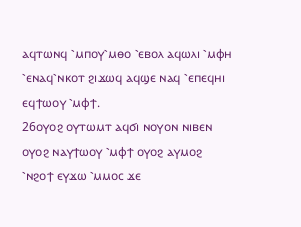ⲁϥⲧⲱⲛϥ ⳿ⲙⲡⲟⲩ⳿ⲙⲑⲟ ⳿ⲉⲃⲟⲗ ⲁϥⲱⲗⲓ ⳿ⲙⲫⲏ ⳿ⲉⲛⲁϥ⳿ⲛⲕⲟⲧ ϩⲓϫⲱϥ ⲁϥϣⲉ ⲛⲁϥ ⳿ⲉⲡⲉϥⲏⲓ ⲉϥϯⲱⲟⲩ ⳿ⲙⲫϯ.
26ⲟⲩⲟϩ ⲟⲩⲧⲱⲙⲧ ⲁϥϭⲓ ⲛⲟⲩⲟⲛ ⲛⲓⲃⲉⲛ ⲟⲩⲟϩ ⲛⲁⲩϯⲱⲟⲩ ⳿ⲙⲫϯ ⲟⲩⲟϩ ⲁⲩⲙⲟϩ ⳿ⲛϩⲟϯ ⲉⲩϫⲱ ⳿ⲙⲙⲟⲥ ϫⲉ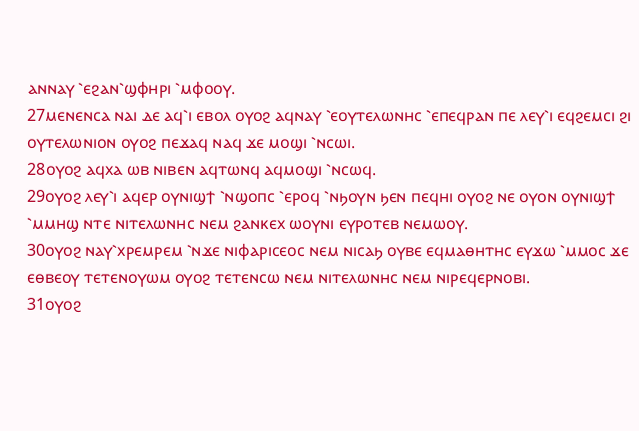ⲁⲛⲛⲁⲩ ⳿ⲉϩⲁⲛ⳿ϣⲫⲏⲣⲓ ⳿ⲙⲫⲟⲟⲩ.
27ⲙⲉⲛⲉⲛⲥⲁ ⲛⲁⲓ ⲇⲉ ⲁϥ⳿ⲓ ⲉⲃⲟⲗ ⲟⲩⲟϩ ⲁϥⲛⲁⲩ ⳿ⲉⲟⲩⲧⲉⲗⲱⲛⲏⲥ ⳿ⲉⲡⲉϥⲣⲁⲛ ⲡⲉ ⲗⲉⲩ⳿ⲓ ⲉϥϩⲉⲙⲥⲓ ϩⲓ ⲟⲩⲧⲉⲗⲱⲛⲓⲟⲛ ⲟⲩⲟϩ ⲡⲉϫⲁϥ ⲛⲁϥ ϫⲉ ⲙⲟϣⲓ ⳿ⲛⲥⲱⲓ.
28ⲟⲩⲟϩ ⲁϥⲭⲁ ⲱⲃ ⲛⲓⲃⲉⲛ ⲁϥⲧⲱⲛϥ ⲁϥⲙⲟϣⲓ ⳿ⲛⲥⲱϥ.
29ⲟⲩⲟϩ ⲗⲉⲩ⳿ⲓ ⲁϥⲉⲣ ⲟⲩⲛⲓϣϯ ⳿ⲛϣⲟⲡⲥ ⳿ⲉⲣⲟϥ ⳿ⲛϧⲟⲩⲛ ϧⲉⲛ ⲡⲉϥⲏⲓ ⲟⲩⲟϩ ⲛⲉ ⲟⲩⲟⲛ ⲟⲩⲛⲓϣϯ ⳿ⲙⲙⲏϣ ⲛⲧⲉ ⲛⲓⲧⲉⲗⲱⲛⲏⲥ ⲛⲉⲙ ϩⲁⲛⲕⲉⲭ ⲱⲟⲩⲛⲓ ⲉⲩⲣⲟⲧⲉⲃ ⲛⲉⲙⲱⲟⲩ.
30ⲟⲩⲟϩ ⲛⲁⲩ⳿ⲭⲣⲉⲙⲣⲉⲙ ⳿ⲛϫⲉ ⲛⲓⲫⲁⲣⲓⲥⲉⲟⲥ ⲛⲉⲙ ⲛⲓⲥⲁϧ ⲟⲩⲃⲉ ⲉϥⲙⲁⲑⲏⲧⲏⲥ ⲉⲩϫⲱ ⳿ⲙⲙⲟⲥ ϫⲉ ⲉⲑⲃⲉⲟⲩ ⲧⲉⲧⲉⲛⲟⲩⲱⲙ ⲟⲩⲟϩ ⲧⲉⲧⲉⲛⲥⲱ ⲛⲉⲙ ⲛⲓⲧⲉⲗⲱⲛⲏⲥ ⲛⲉⲙ ⲛⲓⲣⲉϥⲉⲣⲛⲟⲃⲓ.
31ⲟⲩⲟϩ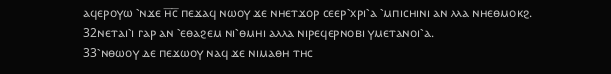ⲁϥⲉⲣⲟⲩⲱ ⳿ⲛϫⲉ ⲏ̅ⲥ̅ ⲡⲉϫⲁϥ ⲛⲱⲟⲩ ϫⲉ ⲛⲏⲉⲧϫⲟⲣ ⲥⲉⲉⲣ⳿ⲭⲣⲓ⳿ⲁ ⳿ⲙⲡⲓⲥⲏⲓⲛⲓ ⲁⲛ ⲗⲗⲁ ⲛⲏⲉⲑⲙⲟⲕϩ.
32ⲛⲉⲧⲁⲓ⳿ⲓ ⲅⲁⲣ ⲁⲛ ⳿ⲉⲑⲁϩⲉⲙ ⲛⲓ⳿ⲑⲙⲏⲓ ⲁⲗⲗⲁ ⲛⲓⲣⲉϥⲉⲣⲛⲟⲃⲓ ⲩⲙⲉⲧⲁⲛⲟⲓ⳿ⲁ.
33⳿ⲛⲑⲱⲟⲩ ⲇⲉ ⲡⲉϫⲱⲟⲩ ⲛⲁϥ ϫⲉ ⲛⲓⲙⲁⲑⲏ ⲧⲏⲥ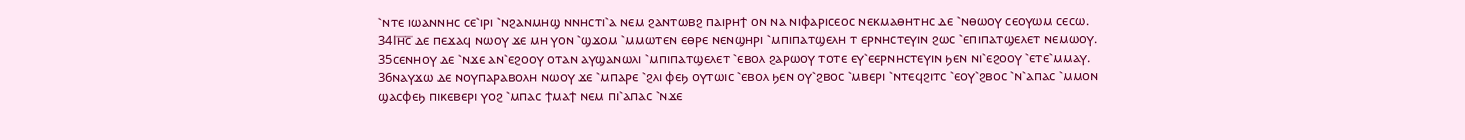⳿ⲛⲧⲉ ⲓⲱⲁⲛⲛⲏⲥ ⲥⲉ⳿ⲓⲣⲓ ⳿ⲛϩⲁⲛⲙⲏϣ ⲛⲛⲏⲥⲧⲓ⳿ⲁ ⲛⲉⲙ ϩⲁⲛⲧⲱⲃϩ ⲡⲁⲓⲣⲏϯ ⲟⲛ ⲛⲁ ⲛⲓⲫⲁⲣⲓⲥⲉⲟⲥ ⲛⲉⲕⲙⲁⲑⲏⲧⲏⲥ ⲇⲉ ⳿ⲛⲑⲱⲟⲩ ⲥⲉⲟⲩⲱⲙ ⲥⲉⲥⲱ.
34Ⲓⲏ̅ⲥ̅ ⲇⲉ ⲡⲉϫⲁϥ ⲛⲱⲟⲩ ϫⲉ ⲙⲏ ⲩⲟⲛ ⳿ϣϫⲟⲙ ⳿ⲙⲙⲱⲧⲉⲛ ⲉⲑⲣⲉ ⲛⲉⲛϣⲏⲣⲓ ⳿ⲙⲡⲓⲡⲁⲧϣⲉⲗⲏ ⲧ ⲉⲣⲛⲏⲥⲧⲉⲩⲓⲛ ϩⲱⲥ ⳿ⲉⲡⲓⲡⲁⲧϣⲉⲗⲉⲧ ⲛⲉⲙⲱⲟⲩ.
35ⲥⲉⲛⲏⲟⲩ ⲇⲉ ⳿ⲛϫⲉ ⲁⲛ⳿ⲉϩⲟⲟⲩ ⲟⲧⲁⲛ ⲁⲩϣⲁⲛⲱⲗⲓ ⳿ⲙⲡⲓⲡⲁⲧϣⲉⲗⲉⲧ ⳿ⲉⲃⲟⲗ ϩⲁⲣⲱⲟⲩ ⲧⲟⲧⲉ ⲉⲩ⳿ⲉⲉⲣⲛⲏⲥⲧⲉⲩⲓⲛ ϧⲉⲛ ⲛⲓ⳿ⲉϩⲟⲟⲩ ⳿ⲉⲧⲉ⳿ⲙⲙⲁⲩ.
36ⲛⲁⲩϫⲱ ⲇⲉ ⲛⲟⲩⲡⲁⲣⲁⲃⲟⲗⲏ ⲛⲱⲟⲩ ϫⲉ ⳿ⲙⲡⲁⲣⲉ ⳿ϩⲗⲓ ⲫⲉϧ ⲟⲩⲧⲱⲓⲥ ⳿ⲉⲃⲟⲗ ϧⲉⲛ ⲟⲩ⳿ϩⲃⲟⲥ ⳿ⲙⲃⲉⲣⲓ ⳿ⲛⲧⲉϥϩⲓⲧⲥ ⳿ⲉⲟⲩ⳿ϩⲃⲟⲥ ⳿ⲛ⳿ⲁⲡⲁⲥ ⳿ⲙⲙⲟⲛ ϣⲁⲥⲫⲉϧ ⲡⲓⲕⲉⲃⲉⲣⲓ ⲩⲟϩ ⳿ⲙⲡⲁⲥ ϯⲙⲁϯ ⲛⲉⲙ ⲡⲓ⳿ⲁⲡⲁⲥ ⳿ⲛϫⲉ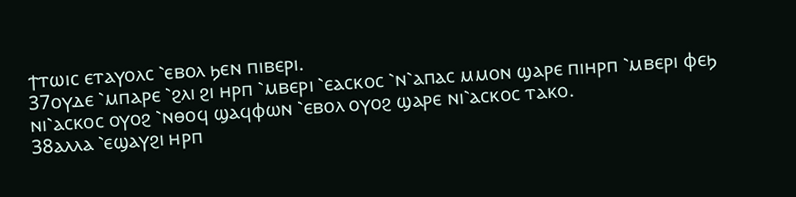ϯⲧⲱⲓⲥ ⲉⲧⲁⲩⲟⲗⲥ ⳿ⲉⲃⲟⲗ ϧⲉⲛ ⲡⲓⲃⲉⲣⲓ.
37ⲟⲩⲇⲉ ⳿ⲙⲡⲁⲣⲉ ⳿ϩⲗⲓ ϩⲓ ⲏⲣⲡ ⳿ⲙⲃⲉⲣⲓ ⳿ⲉⲁⲥⲕⲟⲥ ⳿ⲛ⳿ⲁⲡⲁⲥ ⲙⲙⲟⲛ ϣⲁⲣⲉ ⲡⲓⲏⲣⲡ ⳿ⲙⲃⲉⲣⲓ ⲫⲉϧ ⲛⲓ⳿ⲁⲥⲕⲟⲥ ⲟⲩⲟϩ ⳿ⲛⲑⲟϥ ϣⲁϥⲫⲱⲛ ⳿ⲉⲃⲟⲗ ⲟⲩⲟϩ ϣⲁⲣⲉ ⲛⲓ⳿ⲁⲥⲕⲟⲥ ⲧⲁⲕⲟ.
38ⲁⲗⲗⲁ ⳿ⲉϣⲁⲩϩⲓ ⲏⲣⲡ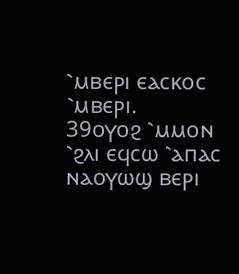⳿ⲙⲃⲉⲣⲓ ⲉⲁⲥⲕⲟⲥ ⳿ⲙⲃⲉⲣⲓ.
39ⲟⲩⲟϩ ⳿ⲙⲙⲟⲛ ⳿ϩⲗⲓ ⲉϥⲥⲱ ⳿ⲁⲡⲁⲥ ⲛⲁⲟⲩⲱϣ ⲃⲉⲣⲓ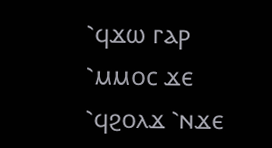⳿ϥϫⲱ ⲅⲁⲣ ⳿ⲙⲙⲟⲥ ϫⲉ ⳿ϥϩⲟⲗϫ ⳿ⲛϫⲉ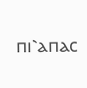ⲡⲓ⳿ⲁⲡⲁⲥ